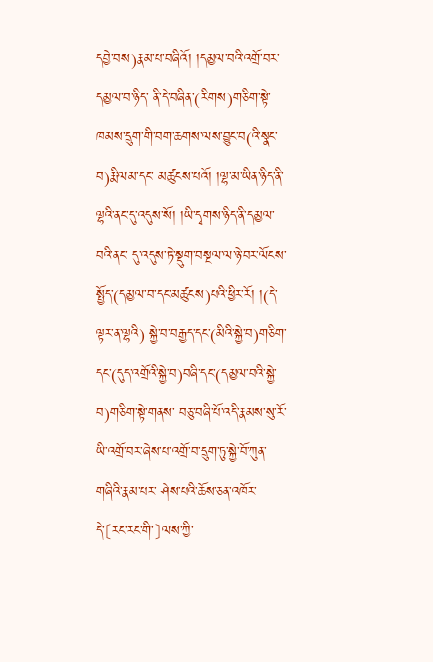དབྱེ་བས)རྣམ་པ་བཞིའོ། །དམྱལ་བའི་འགྲོ་བར་དམྱལ་བ་ཉིད་ ནི་དེ་བཞིན་(རིགས)གཅིག་སྟེ་ཁམས་དྲུག་གི་བག་ཆགས་ལས་བྱུང་བ(འི་སྣང་བ)རྨི་ལམ་དང་ མཚུངས་པའོ། །ལྷ་མ་ཡིན་ཉིད་ནི་ལྷའི་ནང་དུ་འདུས་སོ། །ཡི་དྭགས་ཉིད་ནི་དམྱལ་བའི་ནང་ དུ་འདུས་ཏེ་སྡུག་བསྔལ་ལ་ཉེ་བར་ལོངས་སྤྱོད་(དམྱལ་བ་དང་མཚུངས)པའི་ཕྱིར་རོ། །(དེ་ལྟར་ན་ལྷའི) སྐྱེ་བ་བརྒྱད་དང་(མིའི་སྐྱེ་བ)གཅིག་དང་(དུད་འགྲོའི་སྐྱེ་བ)བཞི་དང་(དམྱལ་བའི་སྐྱེ་བ)གཅིག་སྟེ་གནས་ བཅུ་བཞི་པོ་འདི་རྣམས་སུ་རོ་ཡི་འགྲོ་བར་ཞེས་པ་འགྲོ་བ་དྲུག་ཏུ་སྐྱེ་བོ་ཀུན་གཞིའི་རྣམ་པར་ ཤེས་པའི་ཆོས་ཅན་འཁོར་དེ་〔རང་རང་གི་〕ལས་ཀྱི་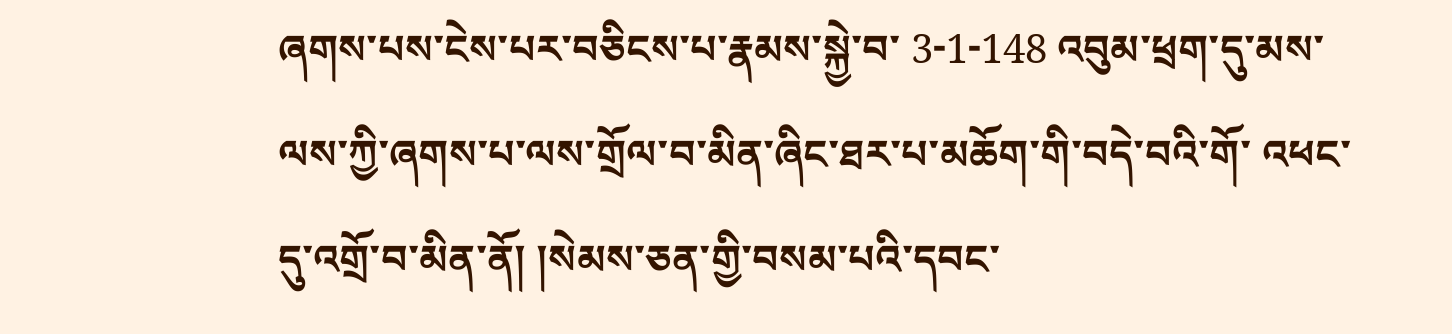ཞགས་པས་ངེས་པར་བཅིངས་པ་རྣམས་སྐྱེ་བ་ 3-1-148 འབུམ་ཕྲག་དུ་མས་ལས་ཀྱི་ཞགས་པ་ལས་གྲོལ་བ་མིན་ཞིང་ཐར་པ་མཆོག་གི་བདེ་བའི་གོ་ འཕང་དུ་འགྲོ་བ་མིན་ནོ། །སེམས་ཅན་གྱི་བསམ་པའི་དབང་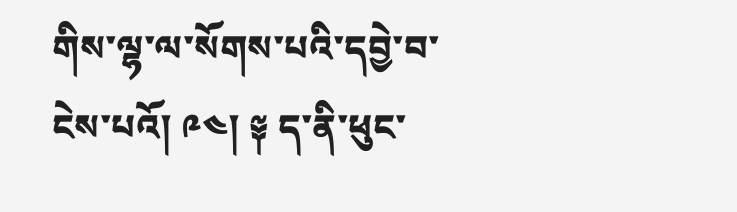གིས་ལྷ་ལ་སོགས་པའི་དབྱེ་བ་ ངེས་པའོ། ༩༤། ༈ ད་ནི་ཕུང་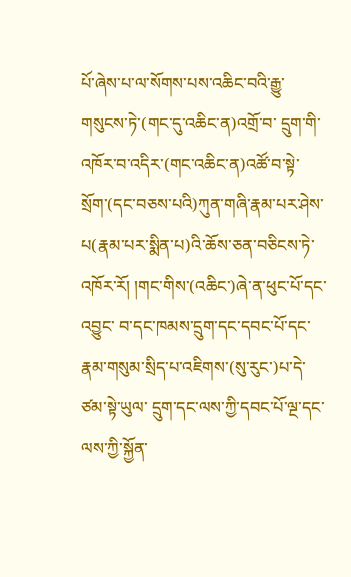པོ་ཞེས་པ་ལ་སོགས་པས་འཆིང་བའི་རྒྱུ་གསུངས་ཏེ་(གང་དུ་འཆིང་ན)འགྲོ་བ་ དྲུག་གི་འཁོར་བ་འདིར་(གང་འཆིང་ན)འཚོ་བ་སྟེ་སྲོག་(དང་བཅས་པའི)ཀུན་གཞི་རྣམ་པར་ཤེས་ པ(རྣམ་པར་སྨིན་པ)འི་ཆོས་ཅན་བཅིངས་ཏེ་འཁོར་རོ། །གང་གིས་(འཆིང་)ཞེ་ན་ཕུང་པོ་དང་འབྱུང་ བ་དང་ཁམས་དྲུག་དང་དབང་པོ་དང་རྣམ་གསུམ་སྲིད་པ་འཇིགས་(སུ་རུང་)པ་དེ་ཙམ་སྟེ་ཡུལ་ དྲུག་དང་ལས་ཀྱི་དབང་པོ་ལྔ་དང་ལས་ཀྱི་སྐྱོན་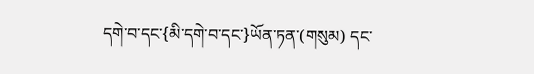དགེ་བ་དང་{མི་དགེ་བ་དང་}ཡོན་ཏན་(གསུམ) དང་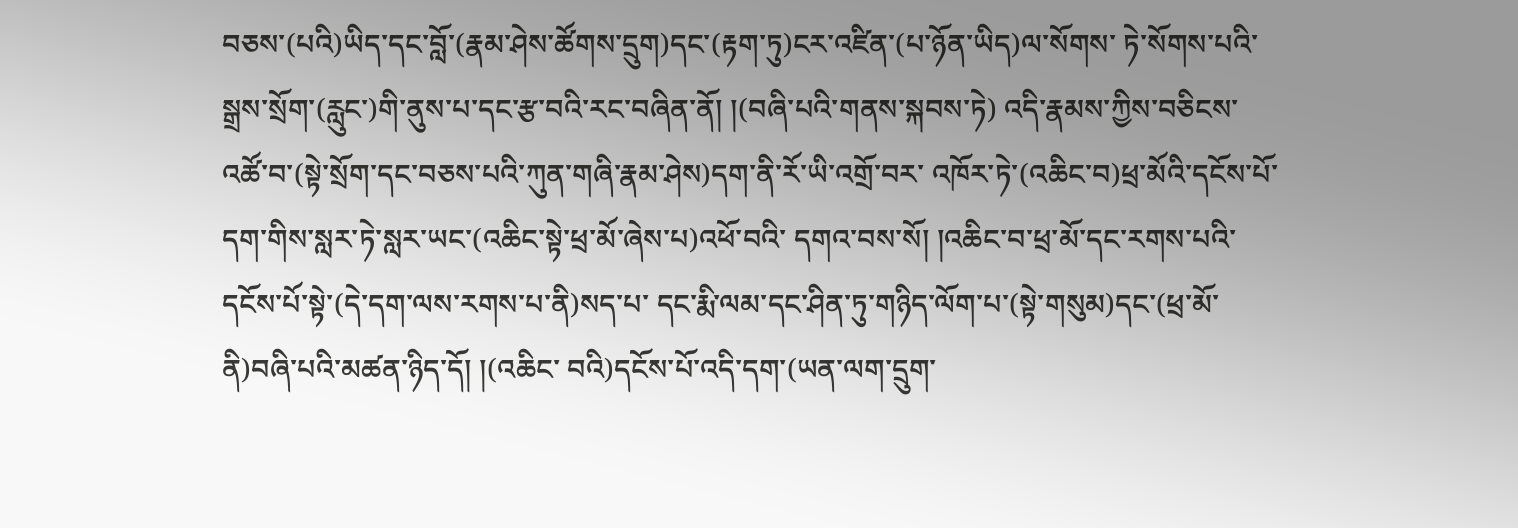བཅས་(པའི)ཡིད་དང་བློ་(རྣམ་ཤེས་ཚོགས་དྲུག)དང་(རྟག་ཏུ)ངར་འཛིན་(པ་ཉོན་ཡིད)ལ་སོགས་ ཏེ་སོགས་པའི་སྒྲས་སྲོག་(རླུང་)གི་ནུས་པ་དང་རྩ་བའི་རང་བཞིན་ནོ། །(བཞི་པའི་གནས་སྐབས་ཏེ) འདི་རྣམས་ཀྱིས་བཅིངས་འཚོ་བ་(སྟེ་སྲོག་དང་བཅས་པའི་ཀུན་གཞི་རྣམ་ཤེས)དག་ནི་རོ་ཡི་འགྲོ་བར་ འཁོར་ཏེ་(འཆིང་བ)ཕྲ་མོའི་དངོས་པོ་དག་གིས་སླར་ཏེ་སླར་ཡང་(འཆིང་སྟེ་ཕྲ་མོ་ཞེས་པ)འཕོ་བའི་ དགའ་བས་སོ། །འཆིང་བ་ཕྲ་མོ་དང་རགས་པའི་དངོས་པོ་སྟེ་(དེ་དག་ལས་རགས་པ་ནི)སད་པ་ དང་རྨི་ལམ་དང་ཤིན་ཏུ་གཉིད་ལོག་པ་(སྟེ་གསུམ)དང་(ཕྲ་མོ་ནི)བཞི་པའི་མཚན་ཉིད་དོ། །(འཆིང་ བའི)དངོས་པོ་འདི་དག་(ཡན་ལག་དྲུག་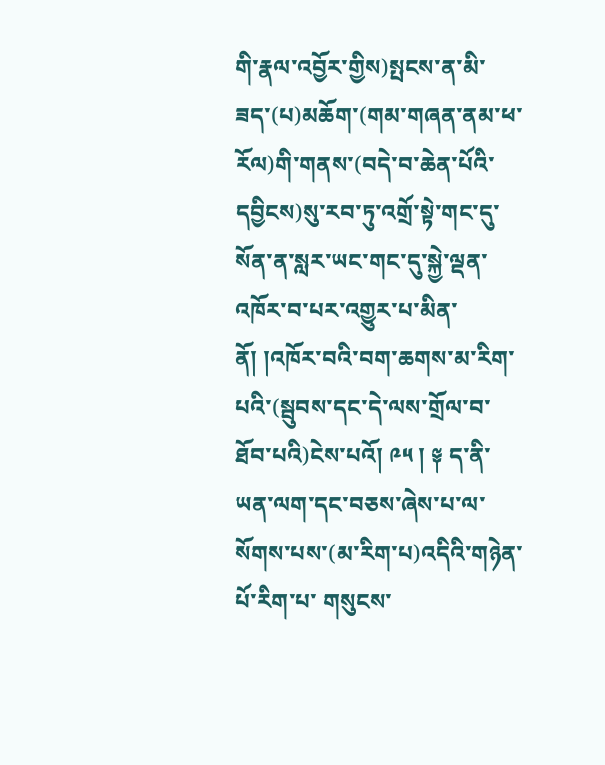གི་རྣལ་འབྱོར་གྱིས)སྤངས་ན་མི་ཟད་(པ)མཆོག་(གམ་གཞན་ནམ་ཕ་ རོལ)གི་གནས་(བདེ་བ་ཆེན་པོའི་དབྱིངས)སུ་རབ་ཏུ་འགྲོ་སྟེ་གང་དུ་སོན་ན་སླར་ཡང་གང་དུ་སྐྱེ་ལྡན་ འཁོར་བ་པར་འགྱུར་པ་མིན་ནོ། །འཁོར་བའི་བག་ཆགས་མ་རིག་པའི་(སྦུབས་དང་དེ་ལས་གྲོལ་བ་ ཐོབ་པའི)ངེས་པའོ། ༩༥ ། ༈ ད་ནི་ཡན་ལག་དང་བཅས་ཞེས་པ་ལ་སོགས་པས་(མ་རིག་པ)འདིའི་གཉེན་པོ་རིག་པ་ གསུངས་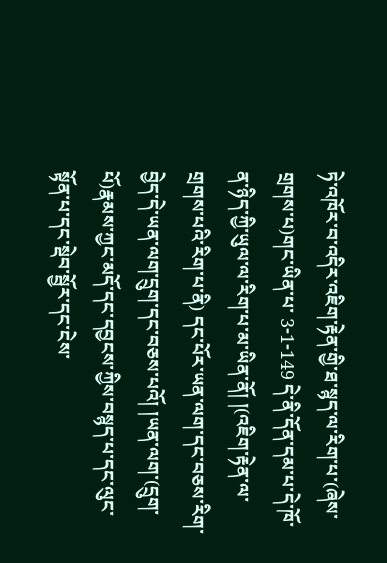ཏེ་འཁོར་བ་འདིར་འཇིག་རྟེན་གྱི་ཐ་སྙད་ལ་རིག་པ་(ཞེས་གྲགས་པ)གང་ཡིན་པ་ 3-1-149 དེ་ནི་དོན་དམ་པ་དེ་ཁོ་ན་ཉིད་ཀྱི་ཡུལ་ལ་རིག་པ་མ་ཡིན་ནོ། །(འཇིག་རྟེན་ལ་གྲགས་པའི་རིག་པ་ནི) དང་པོར་ཡན་ལག་དང་བཅས་རིག་བྱེད་དེ་ཡན་ལག་དྲུག་དང་བཅས་པའོ། །ཡན་ལག་(དྲུག་ པོ)རྣམས་ཀྱང་མདོ་དང་དབྱངས་ཀྱིས་བསྙད་པ་དང་ལུང་སྟོན་པ་དང་སྡེབ་སྦྱོར་དང་ངེས་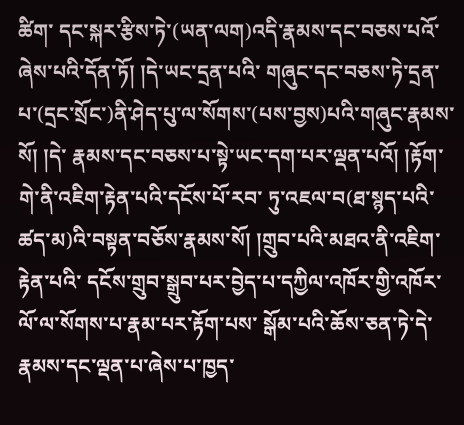ཚིག་ དང་སྐར་རྩིས་ཏེ་(ཡན་ལག)འདི་རྣམས་དང་བཅས་པའོ་ཞེས་པའི་དོན་ཏོ། །དེ་ཡང་དྲན་པའི་ གཞུང་དང་བཅས་ཏེ་དྲན་པ་(དྲང་སྲོང་)ནི་ཤེད་པུ་ལ་སོགས་(པས་བྱས)པའི་གཞུང་རྣམས་སོ། །དེ་ རྣམས་དང་བཅས་པ་སྟེ་ཡང་དག་པར་ལྡན་པའོ། །རྟོག་གེ་ནི་འཇིག་རྟེན་པའི་དངོས་པོ་རབ་ ཏུ་འཇལ་བ(ཐ་སྙད་པའི་ཚད་མ)འི་བསྟན་བཅོས་རྣམས་སོ། །གྲུབ་པའི་མཐའ་ནི་འཇིག་རྟེན་པའི་ དངོས་གྲུབ་སྒྲུབ་པར་བྱེད་པ་དཀྱིལ་འཁོར་གྱི་འཁོར་ལོ་ལ་སོགས་པ་རྣམ་པར་རྟོག་པས་ སྒོམ་པའི་ཆོས་ཅན་ཏེ་དེ་རྣམས་དང་ལྡན་པ་ཞེས་པ་ཁྱད་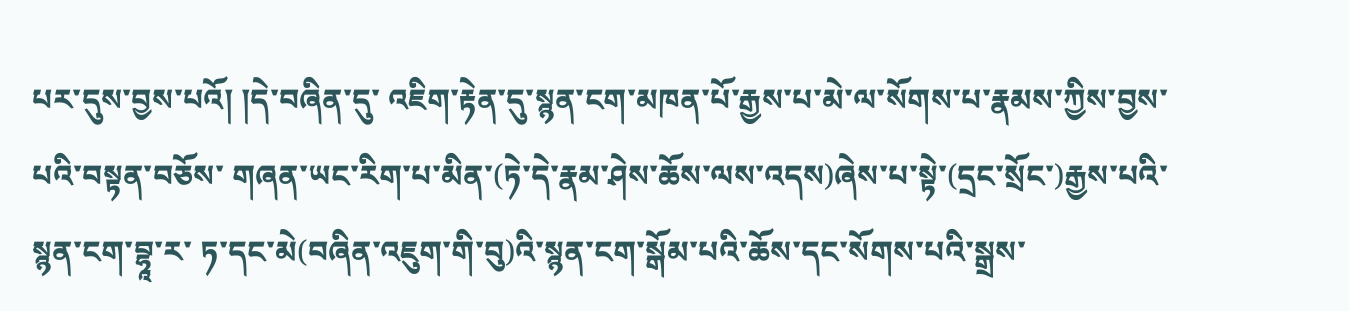པར་དུས་བྱས་པའོ། །དེ་བཞིན་དུ་ འཇིག་རྟེན་དུ་སྙན་ངག་མཁན་པོ་རྒྱས་པ་མེ་ལ་སོགས་པ་རྣམས་ཀྱིས་བྱས་པའི་བསྟན་བཅོས་ གཞན་ཡང་རིག་པ་མིན་(ཏེ་དེ་རྣམ་ཤེས་ཆོས་ལས་འདས)ཞེས་པ་སྟེ་(དྲང་སྲོང་)རྒྱས་པའི་སྙན་ངག་བྷཱ་ར་ ཏ་དང་མེ(བཞིན་འཇུག་གི་བུ)འི་སྙན་ངག་སྒོམ་པའི་ཆོས་དང་སོགས་པའི་སྒྲས་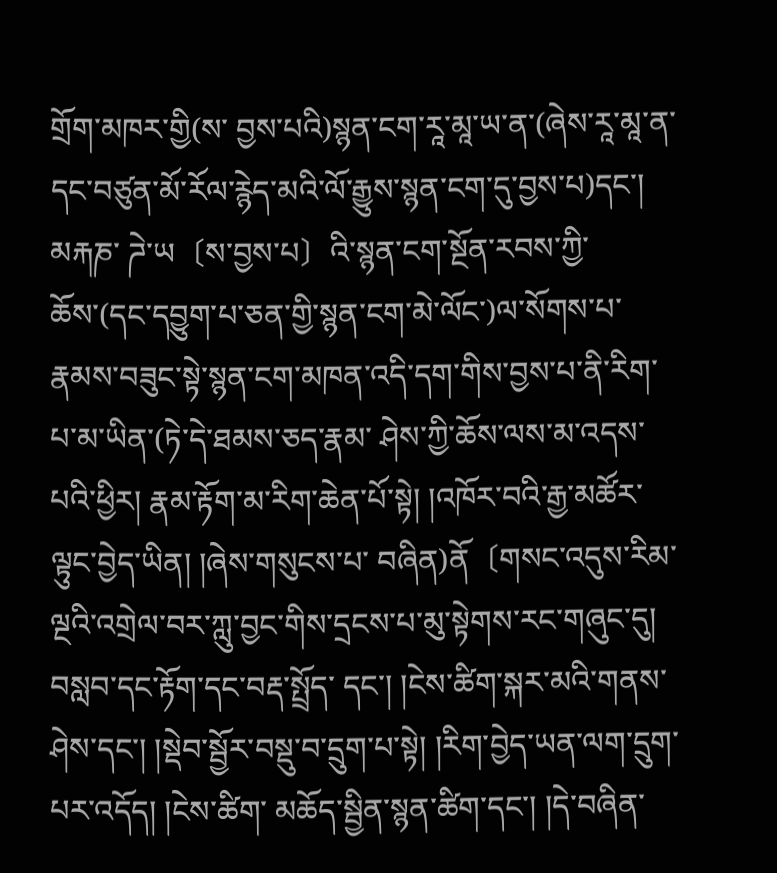གྲོག་མཁར་གྱི(ས་ བྱས་པའི)སྙན་ངག་རཱ་མཱ་ཡ་ན་(ཞེས་རཱ་མཱ་ན་དང་བཙུན་མོ་རོལ་རྙེད་མའི་ལོ་རྒྱུས་སྙན་ངག་དུ་བྱས་པ)དང་། མརྐཎ་ ཌེ་ཡ〔ས་བྱས་པ〕འི་སྙན་ངག་སྔོན་རབས་ཀྱི་ཆོས་(དང་དབྱུག་པ་ཅན་གྱི་སྙན་ངག་མེ་ལོང་)ལ་སོགས་པ་ རྣམས་བཟུང་སྟེ་སྙན་ངག་མཁན་འདི་དག་གིས་བྱས་པ་ནི་རིག་པ་མ་ཡིན་(ཏེ་དེ་ཐམས་ཅད་རྣམ་ ཤེས་ཀྱི་ཆོས་ལས་མ་འདས་པའི་ཕྱིར། རྣམ་རྟོག་མ་རིག་ཆེན་པོ་སྟེ། །འཁོར་བའི་རྒྱ་མཚོར་ལྟུང་བྱེད་ཡིན། །ཞེས་གསུངས་པ་ བཞིན)ནོ〔གསང་འདུས་རིམ་ལྔའི་འགྲེལ་བར་ཀླུ་བྱང་གིས་དྲངས་པ་མུ་སྟེགས་རང་གཞུང་དུ། བསླབ་དང་རྟོག་དང་བརྡ་སྤྲོད་ དང་། །ངེས་ཚིག་སྐར་མའི་གནས་ཤེས་དང་། །སྡེབ་སྦྱོར་བསྡུ་བ་དྲུག་པ་སྟེ། །རིག་བྱེད་ཡན་ལག་དྲུག་པར་འདོད། །ངེས་ཚིག་ མཆོད་སྦྱིན་སྙན་ཚིག་དང་། །དེ་བཞིན་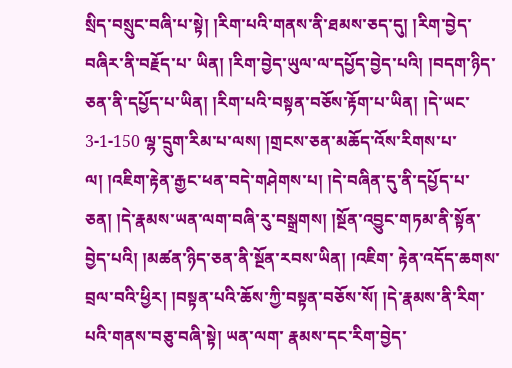སྲིད་བསྲུང་བཞི་པ་སྟེ། །རིག་པའི་གནས་ནི་ཐམས་ཅད་དུ། །རིག་བྱེད་བཞིར་ནི་བརྗོད་པ་ ཡིན། །རིག་བྱེད་ཡུལ་ལ་དཔྱོད་བྱེད་པའི། །བདག་ཉིད་ཅན་ནི་དཔྱོད་པ་ཡིན། །རིག་པའི་བསྟན་བཅོས་རྟོག་པ་ཡིན། །དེ་ཡང་ 3-1-150 ལྷ་དྲུག་རིམ་པ་ལས། །གྲངས་ཅན་མཆོད་འོས་རིགས་པ་ལ། །འཇིག་རྟེན་རྒྱང་ཕན་བདེ་གཤེགས་པ། །དེ་བཞིན་དུ་ནི་དཔྱོད་པ་ ཅན། །དེ་རྣམས་ཡན་ལག་བཞི་རུ་བསྒྲགས། །སྔོན་འབྱུང་གཏམ་ནི་སྟོན་བྱེད་པའི། །མཚན་ཉིད་ཅན་ནི་སྔོན་རབས་ཡིན། །འཇིག་ རྟེན་འདོད་ཆགས་བྲལ་བའི་ཕྱིར། །བསྟན་པའི་ཆོས་ཀྱི་བསྟན་བཅོས་སོ། །དེ་རྣམས་ནི་རིག་པའི་གནས་བཅུ་བཞི་སྟེ། ཡན་ལག་ རྣམས་དང་རིག་བྱེད་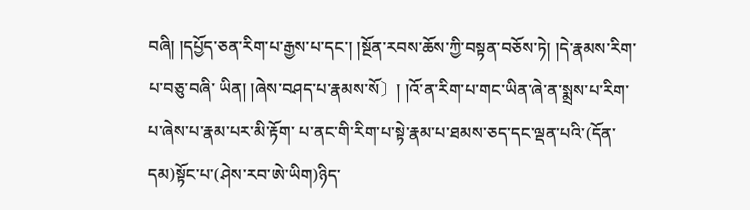བཞི། །དཔྱོད་ཅན་རིག་པ་རྒྱས་པ་དང་། །སྔོན་རབས་ཆོས་ཀྱི་བསྟན་བཅོས་ཏེ། །དེ་རྣམས་རིག་པ་བཅུ་བཞི་ ཡིན། །ཞེས་བཤད་པ་རྣམས་སོ〕། །འོ་ན་རིག་པ་གང་ཡིན་ཞེ་ན་སྨྲས་པ་རིག་པ་ཞེས་པ་རྣམ་པར་མི་རྟོག་ པ་ནང་གི་རིག་པ་སྟེ་རྣམ་པ་ཐམས་ཅད་དང་ལྡན་པའི་(དོན་དམ)སྟོང་པ་(ཤེས་རབ་ཨེ་ཡིག)ཉིད་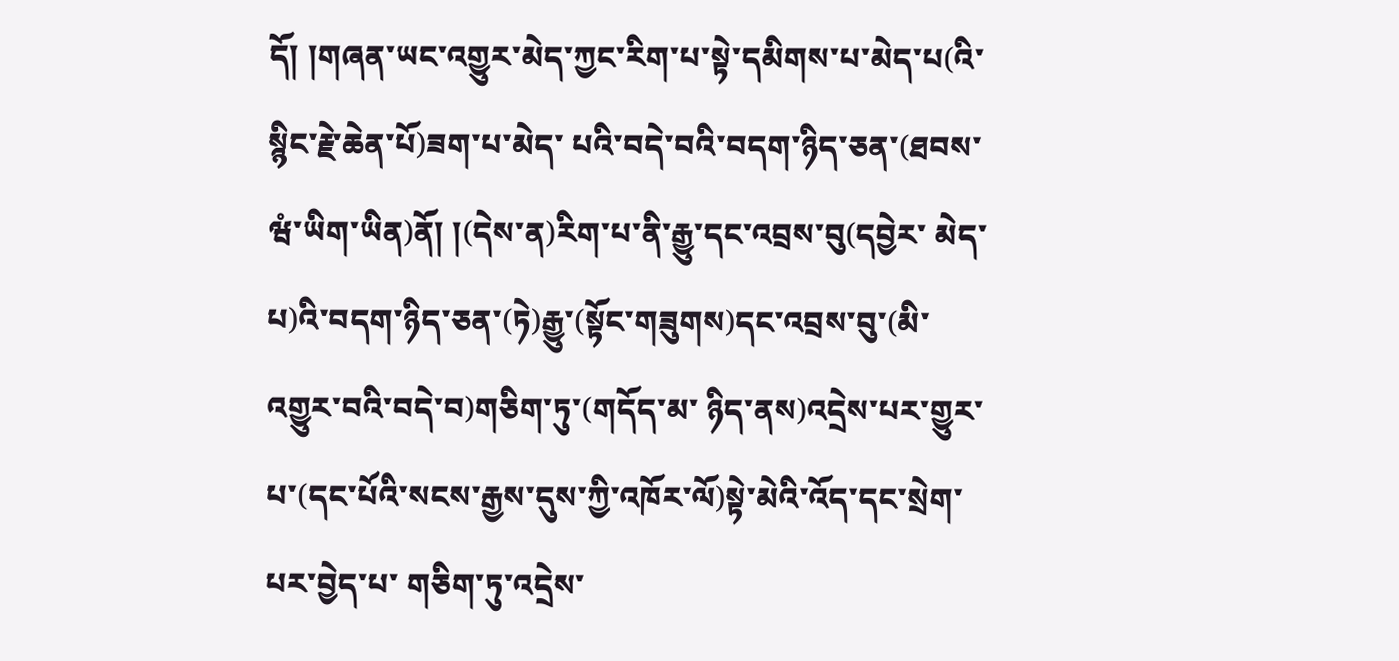དོ། །གཞན་ཡང་འགྱུར་མེད་ཀྱང་རིག་པ་སྟེ་དམིགས་པ་མེད་པ(འི་སྙིང་རྗེ་ཆེན་པོ)ཟག་པ་མེད་ པའི་བདེ་བའི་བདག་ཉིད་ཅན་(ཐབས་ཝཾ་ཡིག་ཡིན)ནོ། །(དེས་ན)རིག་པ་ནི་རྒྱུ་དང་འབྲས་བུ(དབྱེར་ མེད་པ)འི་བདག་ཉིད་ཅན་(ཏེ)རྒྱུ་(སྟོང་གཟུགས)དང་འབྲས་བུ་(མི་འགྱུར་བའི་བདེ་བ)གཅིག་ཏུ་(གདོད་མ་ ཉིད་ནས)འདྲེས་པར་གྱུར་པ་(དང་པོའི་སངས་རྒྱས་དུས་ཀྱི་འཁོར་ལོ)སྟེ་མེའི་འོད་དང་སྲེག་པར་བྱེད་པ་ གཅིག་ཏུ་འདྲེས་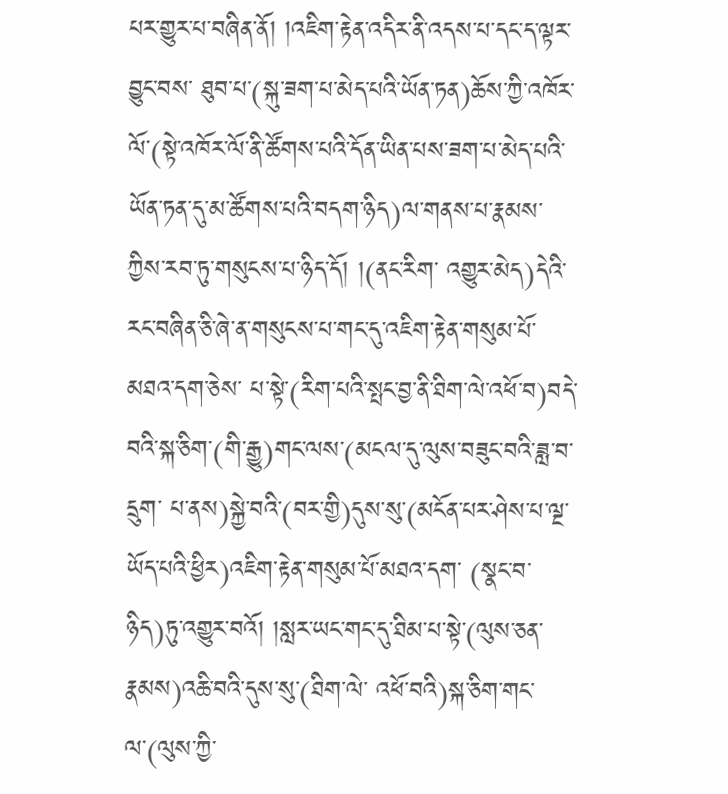པར་གྱུར་པ་བཞིན་ནོ། །འཇིག་རྟེན་འདིར་ནི་འདས་པ་དང་ད་ལྟར་བྱུང་བས་ ཐུབ་པ་(སྐུ་ཟག་པ་མེད་པའི་ཡོན་ཏན)ཆོས་ཀྱི་འཁོར་ལོ་(སྟེ་འཁོར་ལོ་ནི་ཚོགས་པའི་དོན་ཡིན་པས་ཟག་པ་མེད་པའི་ ཡོན་ཏན་དུ་མ་ཚོགས་པའི་བདག་ཉིད)ལ་གནས་པ་རྣམས་ཀྱིས་རབ་ཏུ་གསུངས་པ་ཉིད་དོ། །(ནང་རིག་ འགྱུར་མེད)དེའི་རང་བཞིན་ཅི་ཞེ་ན་གསུངས་པ་གང་དུ་འཇིག་རྟེན་གསུམ་པོ་མཐའ་དག་ཅེས་ པ་སྟེ་(རིག་པའི་སྤང་བྱ་ནི་ཐིག་ལེ་འཕོ་བ)བདེ་བའི་སྐ་ཅིག་(གི་རྒྱུ)གང་ལས་(མངལ་དུ་ལུས་བཟུང་བའི་ཟླ་བ་དྲུག་ པ་ནས)སྐྱེ་བའི་(བར་གྱི)དུས་སུ་(མངོན་པར་ཤེས་པ་ལྔ་ཡོད་པའི་ཕྱིར)འཇིག་རྟེན་གསུམ་པོ་མཐའ་དག་ (སྣང་བ་ཉིད)ཏུ་འགྱུར་བའོ། །སླར་ཡང་གང་དུ་ཐིམ་པ་སྟེ་(ལུས་ཅན་རྣམས)འཆི་བའི་དུས་སུ་(ཐིག་ལེ་ འཕོ་བའི)སྐ་ཅིག་གང་ལ་(ལུས་ཀྱི་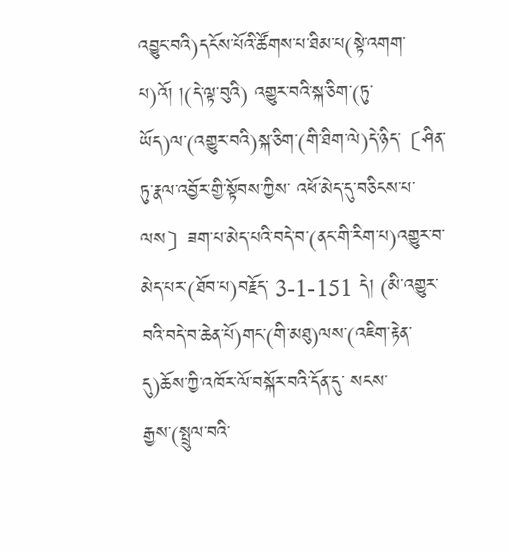འབྱུང་བའི)དངོས་པོའི་ཚོགས་པ་ཐིམ་པ(སྟེ་འགག་པ)འོ། །(དེ་ལྟ་བུའི) འགྱུར་བའི་སྐ་ཅིག་(ཏུ་ཡོད)ལ་(འགྱུར་བའི)སྐ་ཅིག་(གི་ཐིག་ལེ)དེ་ཉིད་〔ཤིན་ཏུ་རྣལ་འབྱོར་གྱི་སྟོབས་ཀྱིས་ འཕོ་མེད་དུ་བཅིངས་པ་ལས〕ཟག་པ་མེད་པའི་བདེ་བ་(ནང་གི་རིག་པ)འགྱུར་བ་མེད་པར་(ཐོབ་པ)བརྗོད་ 3-1-151 དེ། (མི་འགྱུར་བའི་བདེ་བ་ཆེན་པོ)གང་(གི་མཐུ)ལས་(འཇིག་རྟེན་དུ)ཆོས་ཀྱི་འཁོར་ལོ་བསྐོར་བའི་དོན་དུ་ སངས་རྒྱས་(སྤྲུལ་བའི་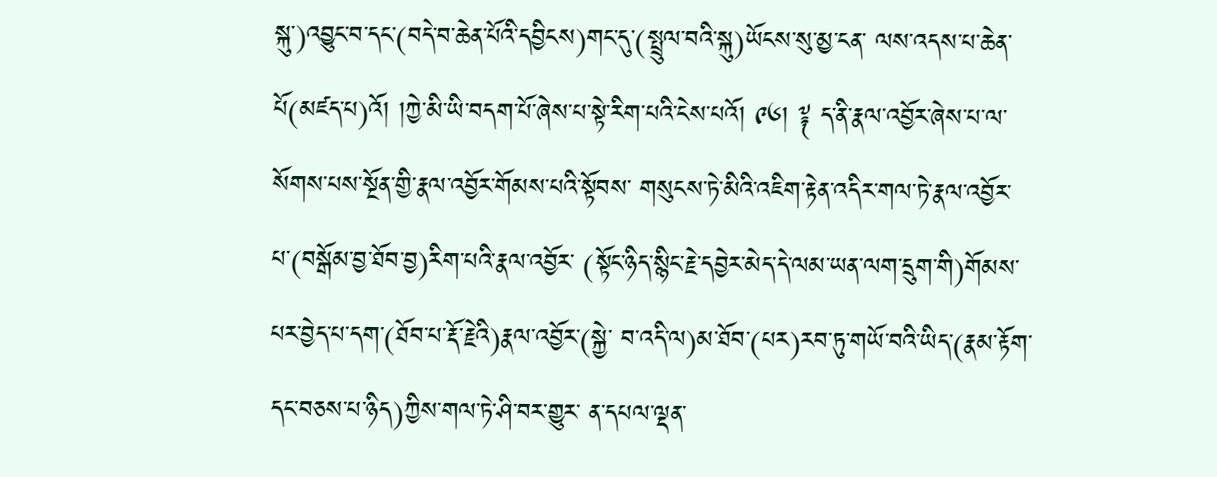སྐུ་)འབྱུང་བ་དང་(བདེ་བ་ཆེན་པོའི་དབྱིངས)གང་དུ་(སྤྲུལ་བའི་སྐུ)ཡོངས་སུ་མྱ་ངན་ ལས་འདས་པ་ཆེན་པོ(མཛད་པ)འོ། །ཀྱེ་མི་ཡི་བདག་པོ་ཞེས་པ་སྟེ་རིག་པའི་ངེས་པའོ། ༩༦། ༈ ད་ནི་རྣལ་འབྱོར་ཞེས་པ་ལ་སོགས་པས་སྔོན་གྱི་རྣལ་འབྱོར་གོམས་པའི་སྟོབས་ གསུངས་ཏེ་མིའི་འཇིག་རྟེན་འདིར་གལ་ཏེ་རྣལ་འབྱོར་པ་(བསྒོམ་བྱ་ཐོབ་བྱ)རིག་པའི་རྣལ་འབྱོར་ (སྟོང་ཉིད་སྙིང་རྗེ་དབྱེར་མེད་དེ་ལམ་ཡན་ལག་དྲུག་གི)གོམས་པར་བྱེད་པ་དག་(ཐོབ་པ་རྡོ་རྗེའི)རྣལ་འབྱོར་(སྐྱེ་ བ་འདི་ལ)མ་ཐོབ་(པར)རབ་ཏུ་གཡོ་བའི་ཡིད་(རྣམ་རྟོག་དང་བཅས་པ་ཉིད)ཀྱིས་གལ་ཏེ་ཤི་བར་གྱུར་ ན་དཔལ་ལྡན་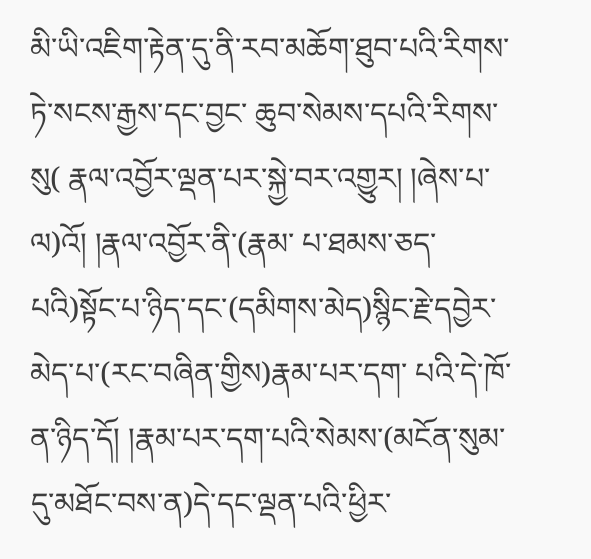མི་ཡི་འཇིག་རྟེན་དུ་ནི་རབ་མཆོག་ཐུབ་པའི་རིགས་ཏེ་སངས་རྒྱས་དང་བྱང་ ཆུབ་སེམས་དཔའི་རིགས་སུ( རྣལ་འབྱོར་ལྡན་པར་སྐྱེ་བར་འགྱུར། །ཞེས་པ་ལ)འོ། །རྣལ་འབྱོར་ནི་(རྣམ་ པ་ཐམས་ཅད་པའི)སྟོང་པ་ཉིད་དང་(དམིགས་མེད)སྙིང་རྗེ་དབྱེར་མེད་པ་(རང་བཞིན་གྱིས)རྣམ་པར་དག་ པའི་དེ་ཁོ་ན་ཉིད་དོ། །རྣམ་པར་དག་པའི་སེམས་(མངོན་སུམ་དུ་མཐོང་བས་ན)དེ་དང་ལྡན་པའི་ཕྱིར་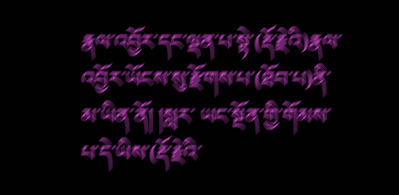རྣལ་འབྱོར་དང་ལྡན་པ་སྟེ་(རྡོ་རྗེའི)རྣལ་འབྱོར་ཡོངས་སུ་རྫོགས་པ་(ཐོབ་པ)ནི་མ་ཡིན་ནོ། །སླར་ ཡང་སྔོན་གྱི་གོམས་པ་དེ་ཡིས་(རྡོ་རྗེའི་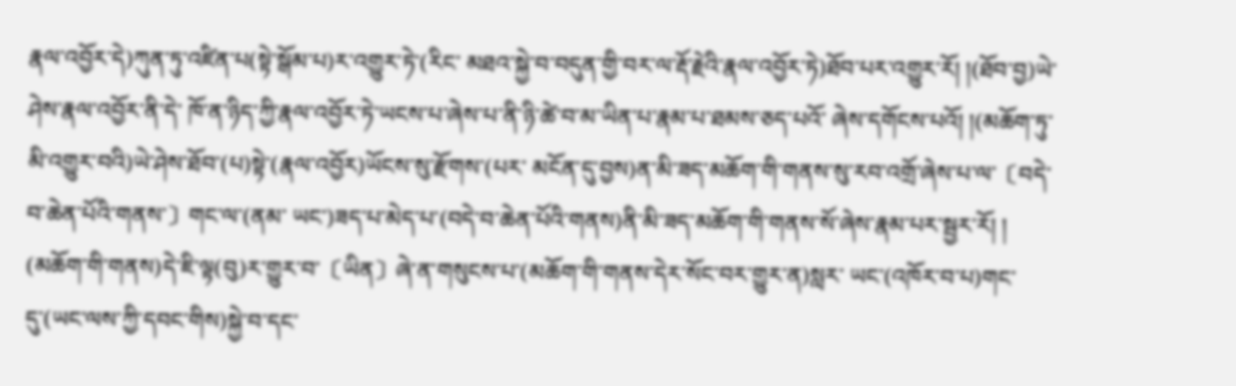རྣལ་འབྱོར་དེ)ཀུན་ཏུ་འཛིན་པ(སྟེ་སྒོམ་པ)ར་འགྱུར་ཏེ་(རིང་ མཐའ་སྐྱེ་བ་བདུན་གྱི་བར་ལ་རྡོ་རྗེའི་རྣལ་འབྱོར་ཏེ)ཐོབ་པར་འགྱུར་རོ། །(ཐོབ་བྱ)ཡེ་ཤེས་རྣལ་འབྱོར་ནི་དེ་ ཁོ་ན་ཉིད་ཀྱི་རྣལ་འབྱོར་ཏེ་ཡངས་པ་ཞེས་པ་ནི་ཉི་ཚེ་བ་མ་ཡིན་པ་རྣམ་པ་ཐམས་ཅད་པའོ་ ཞེས་དགོངས་པའོ། །(མཆོག་ཏུ་མི་འགྱུར་བའི)ཡེ་ཤེས་ཐོབ་(པ)སྟེ་(རྣལ་འབྱོར)ཡོངས་སུ་རྫོགས་(པར་ མངོན་དུ་བྱས)ན་མི་ཟད་མཆོག་གི་གནས་སུ་རབ་འགྲོ་ཞེས་པ་ལ་〔བདེ་བ་ཆེན་པོའི་གནས་〕གང་ལ་(ནམ་ ཡང་)ཟད་པ་མེད་པ་(བདེ་བ་ཆེན་པོའི་གནས)ནི་མི་ཟད་མཆོག་གི་གནས་སོ་ཞེས་རྣམ་པར་སྦྱར་རོ། ། (མཆོག་གི་གནས)དེ་ཇི་ལྟ(བུ)ར་གྱུར་བ་〔ཡིན〕ཞེ་ན་གསུངས་པ་(མཆོག་གི་གནས་དེར་སོང་བར་གྱུར་ན)སླར་ ཡང་(འཁོར་བ་པ)གང་དུ་(ཡང་ལས་ཀྱི་དབང་གིས)སྐྱེ་བ་དང་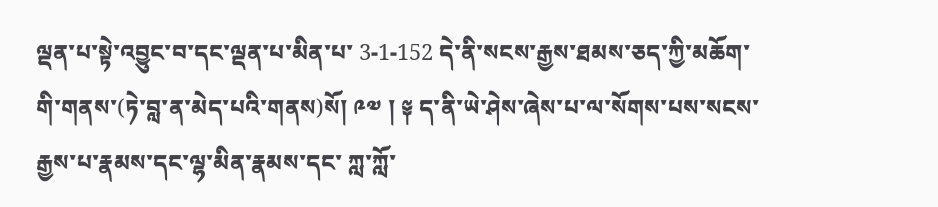ལྡན་པ་སྟེ་འབྱུང་བ་དང་ལྡན་པ་མིན་པ་ 3-1-152 དེ་ནི་སངས་རྒྱས་ཐམས་ཅད་ཀྱི་མཆོག་གི་གནས་(ཏེ་བླ་ན་མེད་པའི་གནས)སོ། ༩༧ ། ༈ ད་ནི་ཡེ་ཤེས་ཞེས་པ་ལ་སོགས་པས་སངས་རྒྱས་པ་རྣམས་དང་ལྷ་མིན་རྣམས་དང་ ཀླ་ཀློ་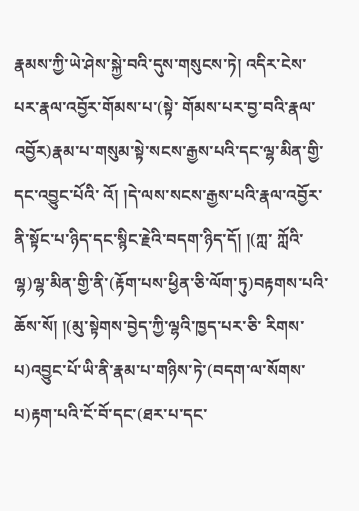རྣམས་ཀྱི་ཡེ་ཤེས་སྐྱེ་བའི་དུས་གསུངས་ཏེ། འདིར་ངེས་པར་རྣལ་འབྱོར་གོམས་པ་(སྟེ་ གོམས་པར་བྱ་བའི་རྣལ་འབྱོར)རྣམ་པ་གསུམ་སྟེ་སངས་རྒྱས་པའི་དང་ལྷ་མིན་གྱི་དང་འབྱུང་པོའི་ འོ། །དེ་ལས་སངས་རྒྱས་པའི་རྣལ་འབྱོར་ནི་སྟོང་པ་ཉིད་དང་སྙིང་རྗེའི་བདག་ཉིད་དོ། །(ཀླ་ ཀློའི་ལྷ)ལྷ་མིན་གྱི་ནི་(རྟོག་པས་ཕྱིན་ཅི་ལོག་ཏུ)བརྟགས་པའི་ཆོས་སོ། །(མུ་སྟེགས་བྱེད་ཀྱི་ལྷའི་ཁྱད་པར་ཅི་ རིགས་པ)འབྱུང་པོ་ཡི་ནི་རྣམ་པ་གཉིས་ཏེ་(བདག་ལ་སོགས་པ)རྟག་པའི་ངོ་བོ་དང་(ཐར་པ་དང་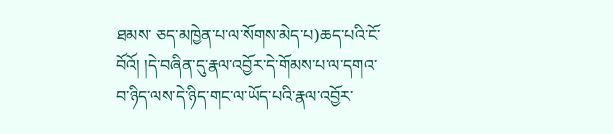ཐམས་ ཅད་མཁྱེན་པ་ལ་སོགས་མེད་པ)ཆད་པའི་ངོ་བོའོ། །དེ་བཞིན་དུ་རྣལ་འབྱོར་དེ་གོམས་པ་ལ་དགའ་ བ་ཉིད་ལས་དེ་ཉིད་གང་ལ་ཡོད་པའི་རྣལ་འབྱོར་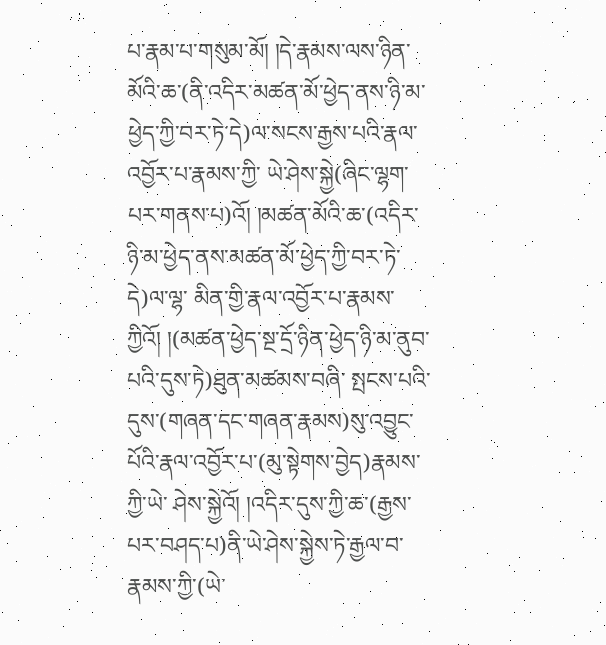པ་རྣམ་པ་གསུམ་མོ། །དེ་རྣམས་ལས་ཉིན་ མོའི་ཆ་(ནི་འདིར་མཚན་མོ་ཕྱེད་ནས་ཉི་མ་ཕྱེད་ཀྱི་བར་ཏེ་དེ)ལ་སངས་རྒྱས་པའི་རྣལ་འབྱོར་པ་རྣམས་ཀྱི་ ཡེ་ཤེས་སྐྱེ(ཞིང་ལྷག་པར་གནས་པ)འོ། །མཚན་མོའི་ཆ་(འདིར་ཉི་མ་ཕྱེད་ནས་མཚན་མོ་ཕྱེད་ཀྱི་བར་ཏེ་དེ)ལ་ལྷ་ མིན་གྱི་རྣལ་འབྱོར་པ་རྣམས་ཀྱིའོ། །(མཚན་ཕྱེད་སྔ་དྲོ་ཉིན་ཕྱེད་ཉི་མ་ནུབ་པའི་དུས་ཏེ)ཐུན་མཚམས་བཞི་ སྤངས་པའི་དུས་(གཞན་དང་གཞན་རྣམས)སུ་འབྱུང་པོའི་རྣལ་འབྱོར་པ་(མུ་སྟེགས་བྱེད)རྣམས་ཀྱི་ཡེ་ ཤེས་སྐྱེའོ། །འདིར་དུས་ཀྱི་ཆ་(རྒྱས་པར་བཤད་པ)ནི་ཡེ་ཤེས་སྐྱེས་ཏེ་རྒྱལ་བ་རྣམས་ཀྱི་(ཡེ་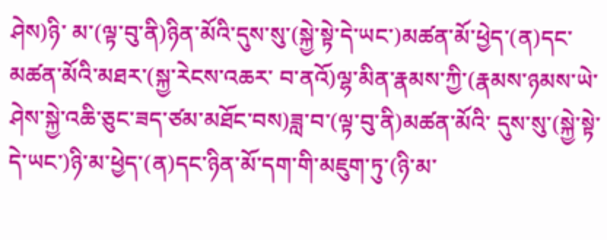ཤེས)ཉི་ མ་(ལྟ་བུ་ནི)ཉིན་མོའི་དུས་སུ་(སྐྱེ་སྟེ་དེ་ཡང་)མཚན་མོ་ཕྱེད་(ན)དང་མཚན་མོའི་མཐར་(སྐྱ་རེངས་འཆར་ བ་ནའོ)ལྷ་མིན་རྣམས་ཀྱི་(རྣམས་ཉམས་ཡེ་ཤེས་སྐྱེ་འཆི་ཅུང་ཟད་ཙམ་མཐོང་བས)ཟླ་བ་(ལྟ་བུ་ནི)མཚན་མོའི་ དུས་སུ་(སྐྱེ་སྟེ་དེ་ཡང་)ཉི་མ་ཕྱེད་(ན)དང་ཉིན་མོ་དག་གི་མཇུག་ཏུ་(ཉི་མ་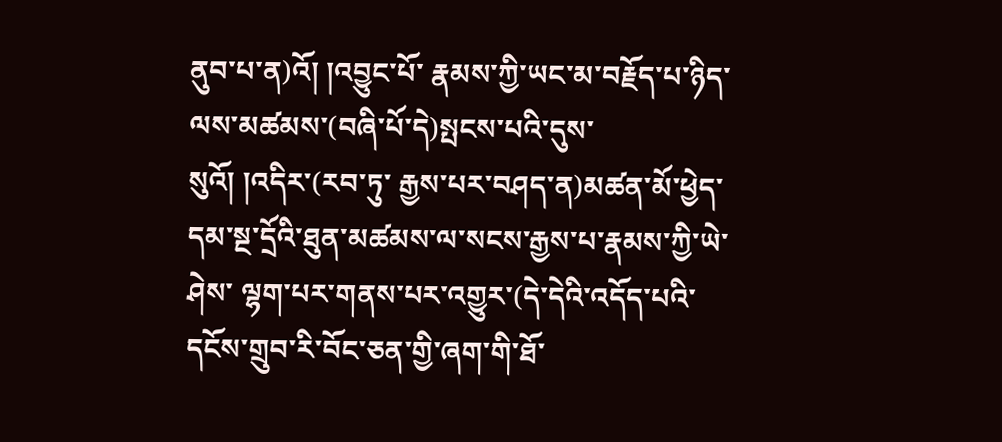ནུབ་པ་ན)འོ། །འབྱུང་པོ་ རྣམས་ཀྱི་ཡང་མ་བརྗོད་པ་ཉིད་ལས་མཚམས་(བཞི་པོ་དེ)སྤངས་པའི་དུས་སུའོ། །འདིར་(རབ་ཏུ་ རྒྱས་པར་བཤད་ན)མཚན་མོ་ཕྱེད་དམ་སྔ་དྲོའི་ཐུན་མཚམས་ལ་སངས་རྒྱས་པ་རྣམས་ཀྱི་ཡེ་ཤེས་ ལྷག་པར་གནས་པར་འགྱུར་(དེ་དེའི་འདོད་པའི་དངོས་གྲུབ་རི་བོང་ཅན་གྱི་ཞག་གི་ཐོ་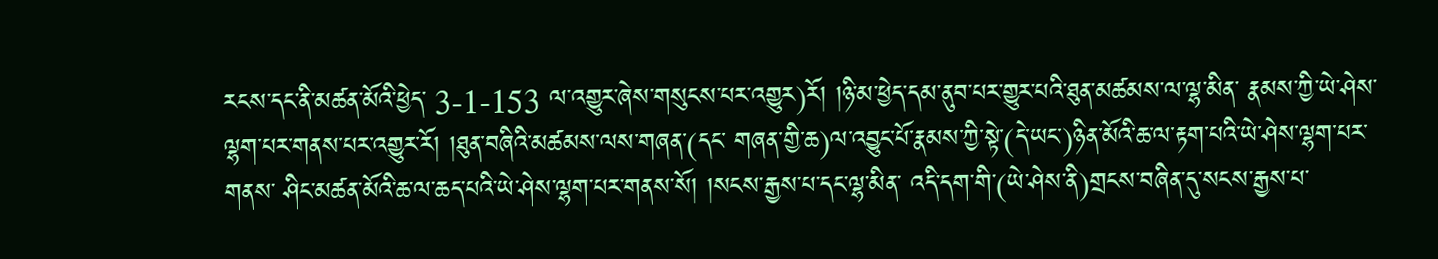རངས་དང་ནི་མཚན་མོའི་ཕྱེད་ 3-1-153 ལ་འགྱུར་ཞེས་གསུངས་པར་འགྱུར)རོ། །ཉི་མ་ཕྱེད་དམ་ནུབ་པར་གྱུར་པའི་ཐུན་མཚམས་ལ་ལྷ་མིན་ རྣམས་ཀྱི་ཡེ་ཤེས་ལྷག་པར་གནས་པར་འགྱུར་རོ། །ཐུན་བཞིའི་མཚམས་ལས་གཞན་(དང་ གཞན་གྱི་ཆ)ལ་འབྱུང་པོ་རྣམས་ཀྱི་སྟེ་(དེ་ཡང་)ཉིན་མོའི་ཆ་ལ་རྟག་པའི་ཡེ་ཤེས་ལྷག་པར་གནས་ ཤིང་མཚན་མོའི་ཆ་ལ་ཆད་པའི་ཡེ་ཤེས་ལྷག་པར་གནས་སོ། །སངས་རྒྱས་པ་དང་ལྷ་མིན་ འདི་དག་གི་(ཡེ་ཤེས་ནི)གྲངས་བཞིན་དུ་སངས་རྒྱས་པ་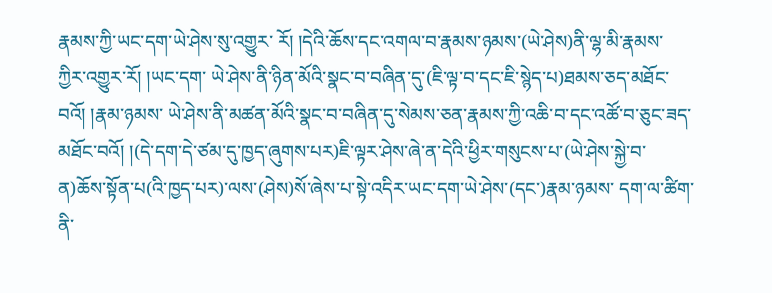རྣམས་ཀྱི་ཡང་དག་ཡེ་ཤེས་སུ་འགྱུར་ རོ། །དེའི་ཆོས་དང་འགལ་བ་རྣམས་ཉམས་(ཡེ་ཤེས)ནི་ལྷ་མི་རྣམས་ཀྱིར་འགྱུར་རོ། །ཡང་དག་ ཡེ་ཤེས་ནི་ཉིན་མོའི་སྣང་བ་བཞིན་དུ་(ཇི་ལྟ་བ་དང་ཇི་སྙེད་པ)ཐམས་ཅད་མཐོང་བའོ། །རྣམ་ཉམས་ ཡེ་ཤེས་ནི་མཚན་མོའི་སྣང་བ་བཞིན་དུ་སེམས་ཅན་རྣམས་ཀྱི་འཆི་བ་དང་འཚོ་བ་ཅུང་ཟད་ མཐོང་བའོ། །(དེ་དག་དེ་ཙམ་དུ་ཁྱད་ཞུགས་པར)ཇི་ལྟར་ཤེས་ཞེ་ན་དེའི་ཕྱིར་གསུངས་པ་(ཡེ་ཤེས་སྐྱེ་བ་ ན)ཆོས་སྟོན་པ(འི་ཁྱད་པར)་ལས་(ཤེས)སོ་ཞེས་པ་སྟེ་འདིར་ཡང་དག་ཡེ་ཤེས་(དང་)རྣམ་ཉམས་ དག་ལ་ཚིག་ནི་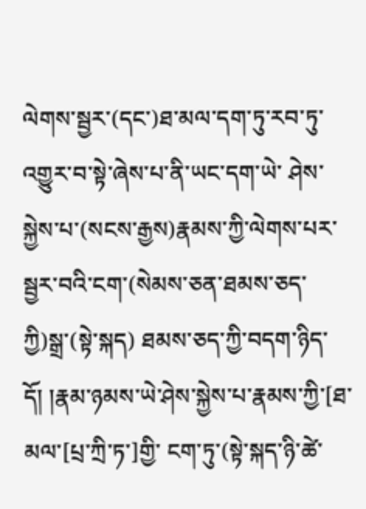ལེགས་སྦྱར་(དང་)ཐ་མལ་དག་ཏུ་རབ་ཏུ་འགྱུར་བ་སྟེ་ཞེས་པ་ནི་ཡང་དག་ཡེ་ ཤེས་སྐྱེས་པ་(སངས་རྒྱས)རྣམས་ཀྱི་ལེགས་པར་སྦྱར་བའི་ངག་(སེམས་ཅན་ཐམས་ཅད་ཀྱི)སྒྲ་(སྟེ་སྐད) ཐམས་ཅད་ཀྱི་བདག་ཉིད་དོ། །རྣམ་ཉམས་ཡེ་ཤེས་སྐྱེས་པ་རྣམས་ཀྱི་[ཐ་མལ་[པྲ་ཀྲི་ཏ་]གྱི་ ངག་ཏུ་(སྟེ་སྐད་ཉི་ཚེ་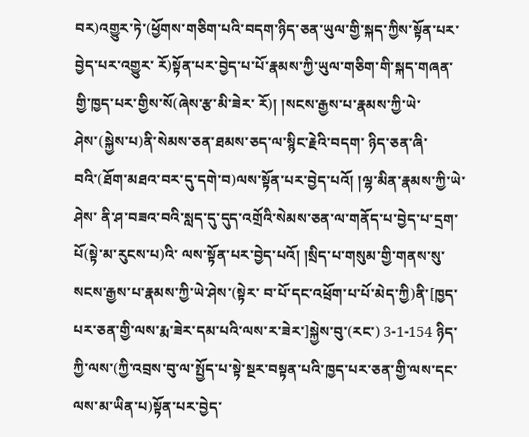བར)འགྱུར་ཏེ་(ཕྱོགས་གཅིག་པའི་བདག་ཉིད་ཅན་ཡུལ་གྱི་སྐད་ཀྱིས་སྟོན་པར་བྱེད་པར་འགྱུར་ རོ)སྟོན་པར་བྱེད་པ་པོ་རྣམས་ཀྱི་ཡུལ་གཅིག་གི་སྐད་གཞན་གྱི་ཁྱད་པར་གྱིས་སོ(ཞེས་རྩ་མི་ཟེར་ རོ)། །སངས་རྒྱས་པ་རྣམས་ཀྱི་ཡེ་ཤེས་(སྐྱེས་པ)ནི་སེམས་ཅན་ཐམས་ཅད་ལ་སྙིང་རྗེའི་བདག་ ཉིད་ཅན་ཞི་བའི་(ཐོག་མཐའ་བར་དུ་དགེ་བ)ལས་སྟོན་པར་བྱེད་པའོ། །ལྷ་མིན་རྣམས་ཀྱི་ཡེ་ཤེས་ ནི་ཤ་བཟའ་བའི་སླད་དུ་དུད་འགྲོའི་སེམས་ཅན་ལ་གནོད་པ་བྱེད་པ་དྲག་པོ(སྟེ་མ་རུངས་པ)འི་ ལས་སྟོན་པར་བྱེད་པའོ། །སྲིད་པ་གསུམ་གྱི་གནས་སུ་སངས་རྒྱས་པ་རྣམས་ཀྱི་ཡེ་ཤེས་(སྟེར་ བ་པོ་དང་འཕྲོག་པ་པོ་མེད་ཀྱི)ནི་[ཁྱད་པར་ཅན་གྱི་ལས་རྨ་ཟེར་དམ་པའི་ལས་ར་ཟེར་]སྐྱེས་བུ་(རང་) 3-1-154 ཉིད་ཀྱི་ལས་(ཀྱི་འབྲས་བུ་ལ་སྤྱོད་པ་སྟེ་སྔར་བསྟན་པའི་ཁྱད་པར་ཅན་གྱི་ལས་དང་ལས་མ་ཡིན་པ)སྟོན་པར་བྱེད་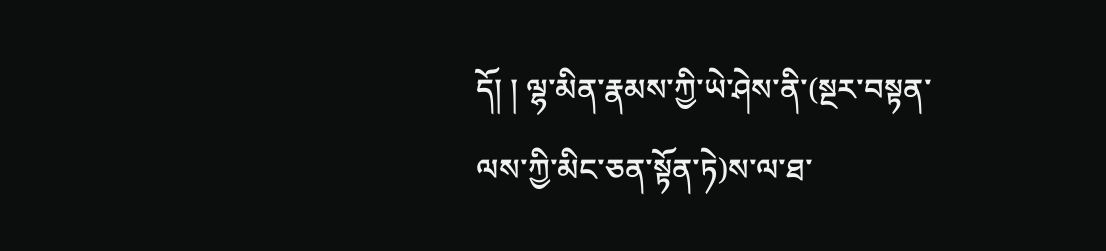དོ། ། ལྷ་མིན་རྣམས་ཀྱི་ཡེ་ཤེས་ནི་(སྔར་བསྟན་ལས་ཀྱི་མིང་ཅན་སྟོན་ཏེ)ས་ལ་ཐ་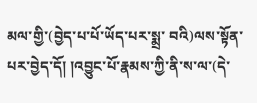མལ་གྱི་(བྱེད་པ་པོ་ཡོད་པར་སྨྲ་ བའི)ལས་སྟོན་པར་བྱེད་དོ། །འབྱུང་པོ་རྣམས་ཀྱི་ནི་ས་ལ་(དེ་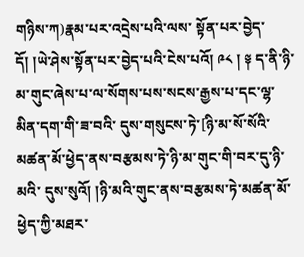གཉིས་ཀ)རྣམ་པར་འདྲེས་པའི་ལས་ སྟོན་པར་བྱེད་དོ། །ཡེ་ཤེས་སྟོན་པར་བྱེད་པའི་ངེས་པའོ། ༩༨ ། ༈ ད་ནི་ཉི་མ་གུང་ཞེས་པ་ལ་སོགས་པས་སངས་རྒྱས་པ་དང་ལྷ་མིན་དག་གི་ཟ་བའི་ དུས་གསུངས་ཏེ་[ཉི་མ་སོ་སོའི་མཚན་མོ་ཕྱེད་ནས་བརྩམས་ཏེ་ཉི་མ་གུང་གི་བར་དུ་ཉི་མའི་ དུས་སུའོ། །ཉི་མའི་གུང་ནས་བརྩམས་ཏེ་མཚན་མོ་ཕྱེད་ཀྱི་མཐར་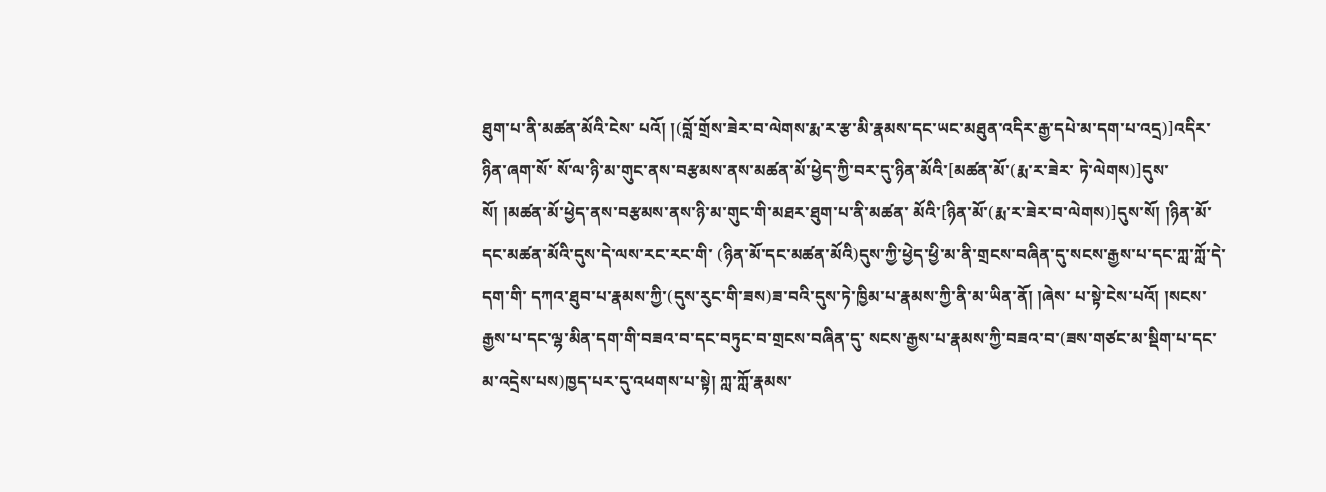ཐུག་པ་ནི་མཚན་མོའི་ངེས་ པའོ། །(བློ་གྲོས་ཟེར་བ་ལེགས་རྨ་ར་རྩ་མི་རྣམས་དང་ཡང་མཐུན་འདིར་རྒྱ་དཔེ་མ་དག་པ་འདྲ)]འདིར་ཉིན་ཞག་སོ་ སོ་ལ་ཉི་མ་གུང་ནས་བརྩམས་ནས་མཚན་མོ་ཕྱེད་ཀྱི་བར་དུ་ཉིན་མོའི་[མཚན་མོ་(རྨ་ར་ཟེར་ ཏེ་ལེགས)]དུས་སོ། །མཚན་མོ་ཕྱེད་ནས་བརྩམས་ནས་ཉི་མ་གུང་གི་མཐར་ཐུག་པ་ནི་མཚན་ མོའི་[ཉིན་མོ་(རྨ་ར་ཟེར་བ་ལེགས)]དུས་སོ། །ཉིན་མོ་དང་མཚན་མོའི་དུས་དེ་ལས་རང་རང་གི་ (ཉིན་མོ་དང་མཚན་མོའི)དུས་ཀྱི་ཕྱེད་ཕྱི་མ་ནི་གྲངས་བཞིན་དུ་སངས་རྒྱས་པ་དང་ཀླ་ཀློ་དེ་དག་གི་ དཀའ་ཐུབ་པ་རྣམས་ཀྱི་(དུས་རུང་གི་ཟས)ཟ་བའི་དུས་ཏེ་ཁྱིམ་པ་རྣམས་ཀྱི་ནི་མ་ཡིན་ནོ། །ཞེས་ པ་སྟེ་ངེས་པའོ། །སངས་རྒྱས་པ་དང་ལྷ་མིན་དག་གི་བཟའ་བ་དང་བཏུང་བ་གྲངས་བཞིན་དུ་ སངས་རྒྱས་པ་རྣམས་ཀྱི་བཟའ་བ་(ཟས་གཙང་མ་སྡིག་པ་དང་མ་འདྲེས་པས)ཁྱད་པར་དུ་འཕགས་པ་སྟེ། ཀླ་ཀློ་རྣམས་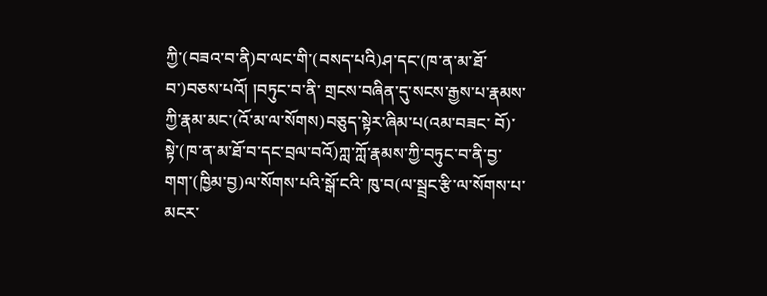ཀྱི་(བཟའ་བ་ནི)བ་ལང་གི་(བསད་པའི)ཤ་དང་(ཁ་ན་མ་ཐོ་བ་)བཅས་པའོ། །བཏུང་བ་ནི་ གྲངས་བཞིན་དུ་སངས་རྒྱས་པ་རྣམས་ཀྱི་རྣམ་མང་(འོ་མ་ལ་སོགས)བཅུད་སྟེར་ཞིམ་པ(འམ་བཟང་ བོ)་སྟེ་(ཁ་ན་མ་ཐོ་བ་དང་བྲལ་བའོ)ཀླ་ཀློ་རྣམས་ཀྱི་བཏུང་བ་ནི་བྱ་གག་(ཁྱིམ་བྱ)ལ་སོགས་པའི་སྒོ་ངའི་ ཁུ་བ(ལ་སྦྲང་རྩི་ལ་སོགས་པ་མངར་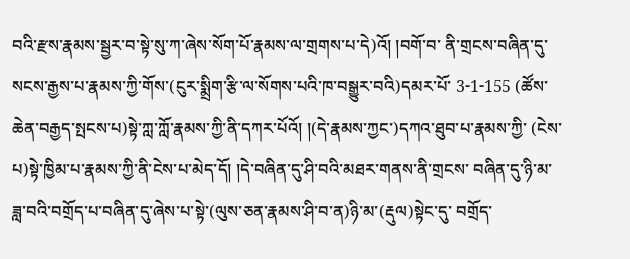བའི་རྫས་རྣམས་སྦྱར་བ་སྟེ་སུ་ཀ་ཞེས་སོག་པོ་རྣམས་ལ་གྲགས་པ་དེ)འོ། །བགོ་བ་ ནི་གྲངས་བཞིན་དུ་སངས་རྒྱས་པ་རྣམས་ཀྱི་གོས་(ངུར་སྨྲིག་རྩི་ལ་སོགས་པའི་ཁ་བསྒྱུར་བའི)དམར་པོ་ 3-1-155 (ཚོས་ཆེན་བརྒྱད་སྤངས་པ)སྟེ་ཀླ་ཀློ་རྣམས་ཀྱི་ནི་དཀར་པོའོ། །(དེ་རྣམས་ཀྱང་)དཀའ་ཐུབ་པ་རྣམས་ཀྱི་ (ངེས་པ)སྟེ་ཁྱིམ་པ་རྣམས་ཀྱི་ནི་ངེས་པ་མེད་དོ། །དེ་བཞིན་དུ་ཤི་བའི་མཐར་གནས་ནི་གྲངས་ བཞིན་དུ་ཉི་མ་ཟླ་བའི་བགྲོད་པ་བཞིན་དུ་ཞེས་པ་སྟེ་(ལུས་ཅན་རྣམས་ཤི་བ་ན)ཉི་མ་(རྡུལ)སྟེང་དུ་ བགྲོད་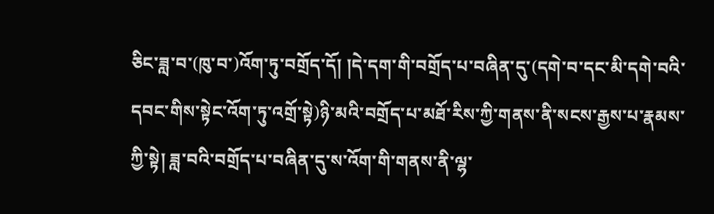ཅིང་ཟླ་བ་(ཁུ་བ་)འོག་ཏུ་བགྲོད་དོ། །དེ་དག་གི་བགྲོད་པ་བཞིན་དུ་(དགེ་བ་དང་མི་དགེ་བའི་ དབང་གིས་སྟེང་འོག་ཏུ་འགྲོ་སྟེ)ཉི་མའི་བགྲོད་པ་མཐོ་རིས་ཀྱི་གནས་ནི་སངས་རྒྱས་པ་རྣམས་ཀྱི་སྟེ། ཟླ་བའི་བགྲོད་པ་བཞིན་དུ་ས་འོག་གི་གནས་ནི་ལྷ་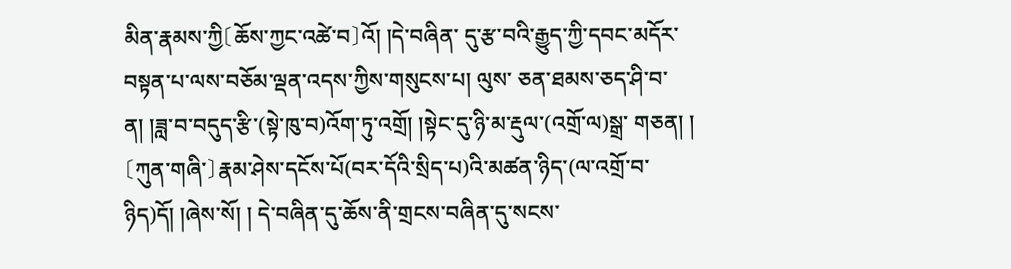མིན་རྣམས་ཀྱི〔ཆོས་ཀྱང་འཚེ་བ〕འོ། །དེ་བཞིན་ དུ་རྩ་བའི་རྒྱུད་ཀྱི་དབང་མདོར་བསྟན་པ་ལས་བཅོམ་ལྡན་འདས་ཀྱིས་གསུངས་པ། ལུས་ ཅན་ཐམས་ཅད་ཤི་བ་ན། །ཟླ་བ་བདུད་རྩི་(སྟེ་ཁུ་བ)འོག་ཏུ་འགྲོ། །སྟེང་དུ་ཉི་མ་རྡུལ་(འགྲོ་ལ)སྒྲ་ གཅན། །〔ཀུན་གཞི་〕རྣམ་ཤེས་དངོས་པོ(བར་དོའི་སྲིད་པ)འི་མཚན་ཉིད་(ལ་འགྲོ་བ་ཉིད)དོ། །ཞེས་སོ། ། དེ་བཞིན་དུ་ཆོས་ནི་གྲངས་བཞིན་དུ་སངས་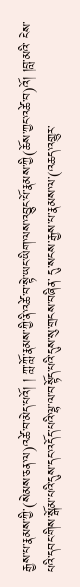རྒྱས་པ་རྣམས་ཀྱི་(སེམས་ཅན་ལ)འཚེ་བ་མེད་པའོ། ། ཀླ་ཀློ་རྣམས་ཀྱི་ནི་འཚེ་བ་སྟེ་ཡང་ཡིག་ལས་འབྱུང་པོ་རྣམས་ཀྱི(ཆོས་ཀྱང་འཚེ་བ)འོ། །བླ་མའི་ ངེས་པའི་དབང་གིས་སྒོམ་པའི་དུས་དང་འདོད་པའི་ལྷ་ལ་བསྟོད་པའི་དུས་སུ་གྲངས་བཞིན་ དུ་སངས་རྒྱས་པ་རྣམས་ལ་(འཆད་འགྱུར་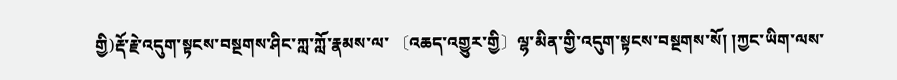གྱི)རྡོ་རྗེ་འདུག་སྟངས་བསྔགས་ཤིང་ཀླ་ཀློ་རྣམས་ལ་ 〔འཆད་འགྱུར་གྱི〕ལྷ་མིན་གྱི་འདུག་སྟངས་བསྔགས་སོ། །ཀྱང་ཡིག་ལས་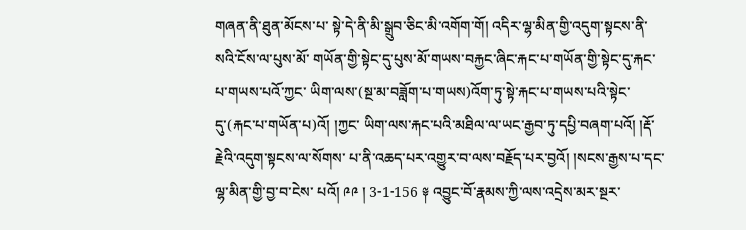གཞན་ནི་ཐུན་མོངས་པ་ སྟེ་དེ་ནི་མི་སྒྲུབ་ཅིང་མི་འགོག་གོ། འདིར་ལྷ་མིན་གྱི་འདུག་སྟངས་ནི་སའི་ངོས་ལ་པུས་མོ་ གཡོན་གྱི་སྟེང་དུ་པུས་མོ་གཡས་བརྐྱང་ཞིང་རྐང་པ་གཡོན་གྱི་སྟེང་དུ་རྐང་པ་གཡས་པའོ་ཀྱང་ ཡིག་ལས་(སྔ་མ་བཟློག་པ་གཡས)འོག་ཏུ་སྟེ་རྐང་པ་གཡས་པའི་སྟེང་དུ་(རྐང་པ་གཡོན་པ)འོ། །ཀྱང་ ཡིག་ལས་རྐང་པའི་མཐིལ་ལ་ཡང་རྒྱབ་ཏུ་དཔྱི་བཞག་པའོ། །རྡོ་རྗེའི་འདུག་སྟངས་ལ་སོགས་ པ་ནི་འཆད་པར་འགྱུར་བ་ལས་བརྗོད་པར་བྱའོ། །སངས་རྒྱས་པ་དང་ལྷ་མིན་གྱི་བྱ་བ་ངེས་ པའོ། ༩༩ ། 3-1-156 ༈ འབྱུང་བོ་རྣམས་ཀྱི་ལས་འདྲེས་མར་སྔར་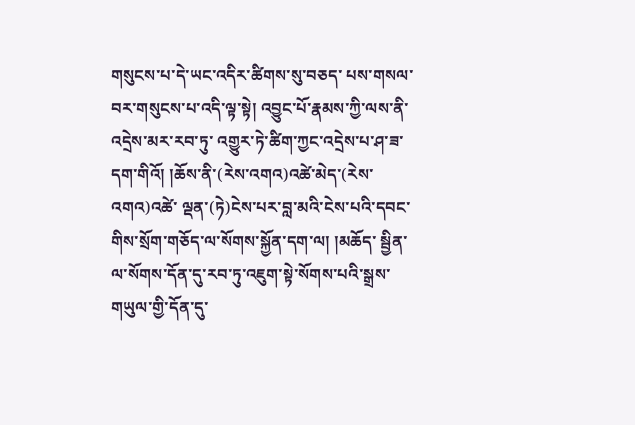གསུངས་པ་དེ་ཡང་འདིར་ཚིགས་སུ་བཅད་ པས་གསལ་བར་གསུངས་པ་འདི་ལྟ་སྟེ། འབྱུང་པོ་རྣམས་ཀྱི་ལས་ནི་འདྲེས་མར་རབ་ཏུ་ འགྱུར་ཏེ་ཚིག་ཀྱང་འདྲེས་པ་ཤ་ཟ་དག་གིའོ། །ཆོས་ནི་(རེས་འགའ)འཚེ་མེད་(རེས་འགའ)འཚེ་ ལྡན་(ཏེ)ངེས་པར་བླ་མའི་ངེས་པའི་དབང་གིས་སྲོག་གཅོད་ལ་སོགས་སྐྱོན་དག་ལ། །མཆོད་ སྦྱིན་ལ་སོགས་དོན་དུ་རབ་ཏུ་འཇུག་སྟེ་སོགས་པའི་སྒྲས་གཡུལ་གྱི་དོན་དུ་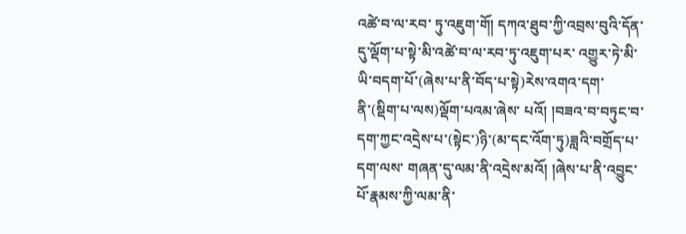འཚེ་བ་ལ་རབ་ ཏུ་འཇུག་གོ། དཀའ་ཐུབ་ཀྱི་འབྲས་བུའི་དོན་དུ་ལྡོག་པ་སྟེ་མི་འཚེ་བ་ལ་རབ་ཏུ་འཇུག་པར་ འགྱུར་ཏེ་མི་ཡི་བདག་པོ་(ཞེས་པ་ནི་བོད་པ་སྟེ)རེས་འགའ་དག་ནི་(སྡིག་པ་ལས)ལྡོག་པའམ་ཞེས་ པའོ། །བཟའ་བ་བཏུང་བ་དག་ཀྱང་འདྲེས་པ་(སྟེང་)ཉི་(མ་དང་འོག་ཏུ)ཟླའི་བགྲོད་པ་དག་ལས་ གཞན་དུ་ལམ་ནི་འདྲེས་མའོ། །ཞེས་པ་ནི་འབྱུང་པོ་རྣམས་ཀྱི་ལམ་ནི་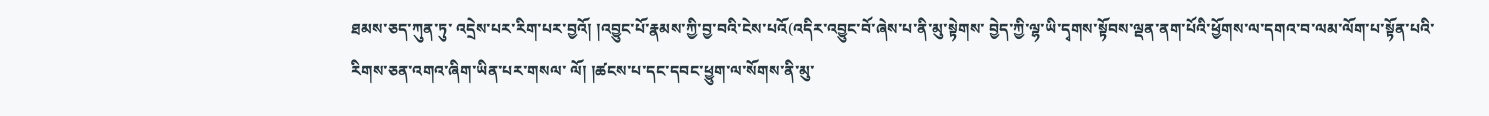ཐམས་ཅད་ཀུན་ཏུ་ འདྲེས་པར་རིག་པར་བྱའོ། །འབྱུང་པོ་རྣམས་ཀྱི་བྱ་བའི་ངེས་པའོ(འདིར་འབྱུང་བོ་ཞེས་པ་ནི་མུ་སྟེགས་ བྱེད་ཀྱི་ལྷ་ཡི་དྭགས་སྟོབས་ལྡན་ནག་པོའི་ཕྱོགས་ལ་དགའ་བ་ལམ་ལོག་པ་སྟོན་པའི་རིགས་ཅན་འགའ་ཞིག་ཡིན་པར་གསལ་ ལོ། །ཚངས་པ་དང་དབང་ཕྱུག་ལ་སོགས་ནི་མུ་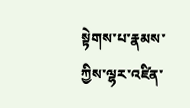སྟེགས་པ་རྣམས་ཀྱིས་ལྷར་འཛིན་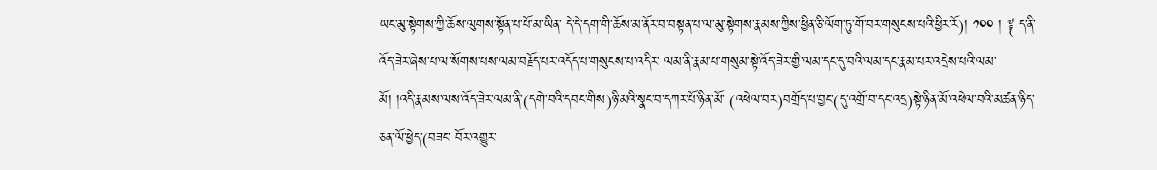ཡང་མུ་སྟེགས་ཀྱི་ཆོས་ལུགས་སྟོན་པ་པོ་མ་ཡིན་ དེ་དེ་དག་གི་ཆོས་མ་ནོར་བ་བསྟན་པ་ལ་མུ་སྟེགས་རྣམས་ཀྱིས་ཕྱིན་ཅི་ལོག་ཏུ་གོ་བར་གསུངས་པའི་ཕྱིར་རོ)། ༡༠༠ ། ༈ ད་ནི་འོད་ཟེར་ཞེས་པ་ལ་སོགས་པས་ལམ་བརྗོད་པར་འདོད་པ་གསུངས་པ་འདིར་ ལམ་ནི་རྣམ་པ་གསུམ་སྟེ་འོད་ཟེར་གྱི་ལམ་དང་དུ་བའི་ལམ་དང་རྣམ་པར་འདྲེས་པའི་ལམ་ མོ། །འདི་རྣམས་ལས་འོད་ཟེར་ལམ་ནི་(དགེ་བའི་དབང་གིས)ཉི་མའི་སྣང་བ་དཀར་པོ་ཉིན་མོ་ (འཕེལ་བར)བགྲོད་པ་བྱང་(དུ་འགྲོ་བ་དང་འདྲ)སྟེ་ཉིན་མོ་འཕེལ་བའི་མཚན་ཉིད་ཅན་ལོ་ཕྱེད་(བཟང་ བོར་འགྱུར་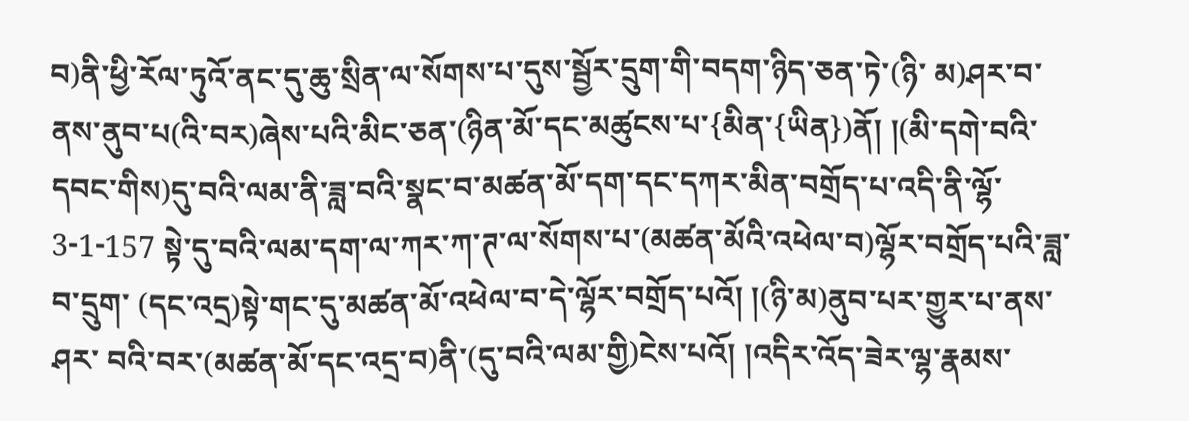བ)ནི་ཕྱི་རོལ་ཏུའོ་ནང་དུ་ཆུ་སྲིན་ལ་སོགས་པ་དུས་སྦྱོར་དྲུག་གི་བདག་ཉིད་ཅན་ཏེ་(ཉི་ མ)ཤར་བ་ནས་ནུབ་པ(འི་བར)ཞེས་པའི་མིང་ཅན་(ཉིན་མོ་དང་མཚུངས་པ་{མིན་{ཡིན})ནོ། །(མི་དགེ་བའི་ དབང་གིས)དུ་བའི་ལམ་ནི་ཟླ་བའི་སྣང་བ་མཚན་མོ་དག་དང་དཀར་མིན་བགྲོད་པ་འདི་ནི་ལྷོ་ 3-1-157 སྟེ་དུ་བའི་ལམ་དག་ལ་ཀར་ཀ་ཊ་ལ་སོགས་པ་(མཚན་མོའི་འཕེལ་བ)ལྷོར་བགྲོད་པའི་ཟླ་བ་དྲུག་ (དང་འདྲ)སྟེ་གང་དུ་མཚན་མོ་འཕེལ་བ་དེ་ལྷོར་བགྲོད་པའོ། །(ཉི་མ)ནུབ་པར་གྱུར་པ་ནས་ཤར་ བའི་བར་(མཚན་མོ་དང་འདྲ་བ)ནི་(དུ་བའི་ལམ་གྱི)ངེས་པའོ། །འདིར་འོད་ཟེར་ལྷ་རྣམས་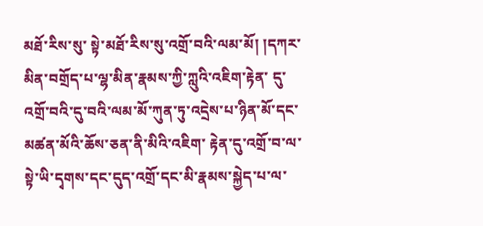མཐོ་རིས་སུ་ སྟེ་མཐོ་རིས་སུ་འགྲོ་བའི་ལམ་མོ། །དཀར་མིན་བགྲོད་པ་ལྷ་མིན་རྣམས་ཀྱི་ཀླུའི་འཇིག་རྟེན་ དུ་འགྲོ་བའི་དུ་བའི་ལམ་མོ་ཀུན་ཏུ་འདྲེས་པ་ཉིན་མོ་དང་མཚན་མོའི་ཆོས་ཅན་ནི་མིའི་འཇིག་ རྟེན་དུ་འགྲོ་བ་ལ་སྟེ་ཡི་དྭགས་དང་དུད་འགྲོ་དང་མི་རྣམས་སྐྱེད་པ་ལ་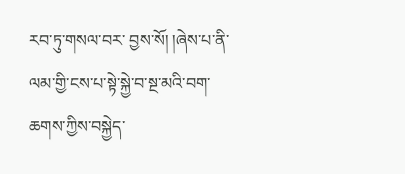རབ་ཏུ་གསལ་བར་ བྱས་སོ། །ཞེས་པ་ནི་ལམ་གྱི་ངས་པ་སྟེ་སྐྱེ་བ་སྔ་མའི་བག་ཆགས་ཀྱིས་བསྐྱེད་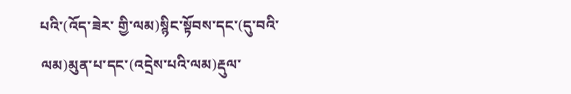པའི་(འོད་ཟེར་ གྱི་ལམ)སྙིང་སྟོབས་དང་(དུ་བའི་ལམ)མུན་པ་དང་(འདྲེས་པའི་ལམ)རྡུལ་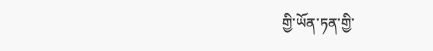གྱི་ཡོན་ཏན་གྱི་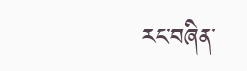རང་བཞིན་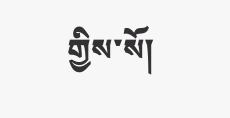གྱིས་སོ།